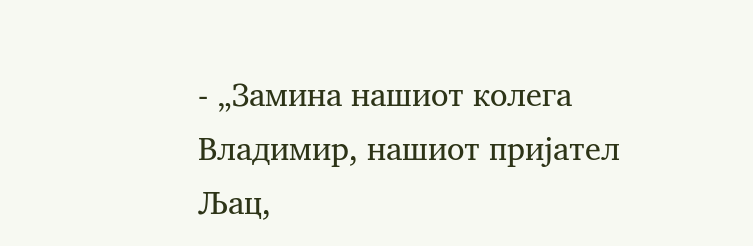- „Замина нашиот колега Владимир, нашиот пријател Љац,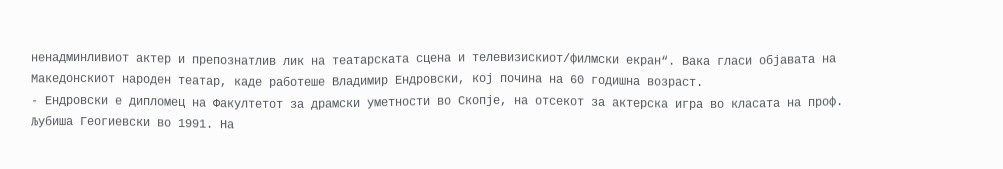ненадминливиот актер и препознатлив лик на театарската сцена и телевизискиот/филмски екран“. Вака гласи објавата на Македонскиот народен театар, каде работеше Владимир Ендровски, кој почина на 60 годишна возраст.
- Ендровски е дипломец на Факултетот за драмски уметности во Скопје, на отсекот за актерска игра во класата на проф. Љубиша Геогиевски во 1991. На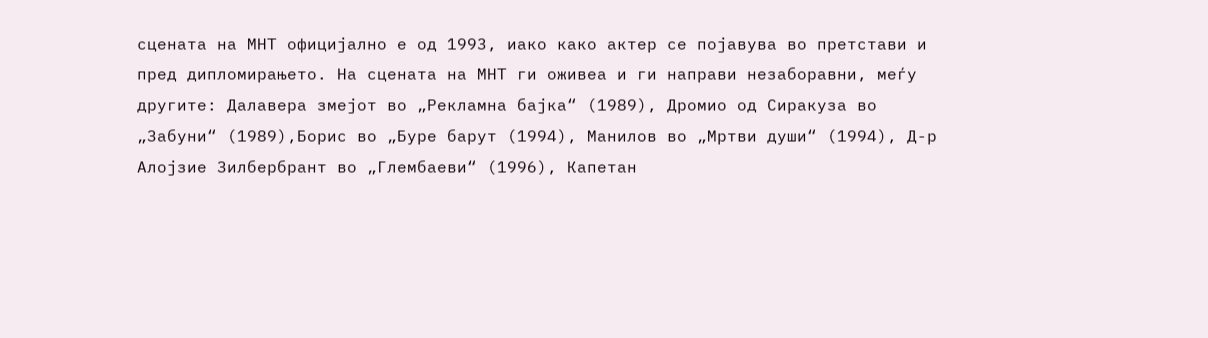сцената на МНТ официјално е од 1993, иако како актер се појавува во претстави и пред дипломирањето. На сцената на МНТ ги оживеа и ги направи незаборавни, меѓу другите: Далавера змејот во „Рекламна бајка“ (1989), Дромио од Сиракуза во „Забуни“ (1989),Борис во „Буре барут (1994), Манилов во „Мртви души“ (1994), Д-р Алојзие Зилбербрант во „Глембаеви“ (1996), Капетан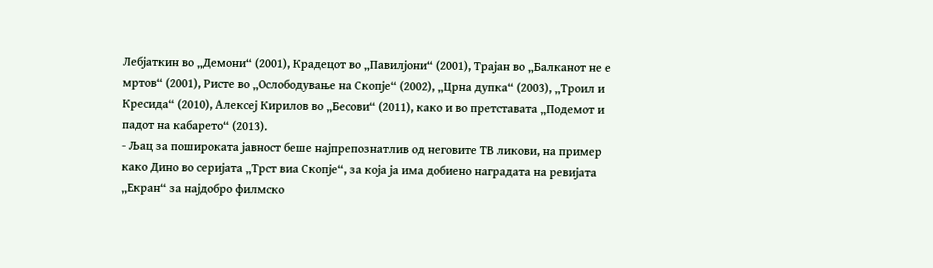Лебјаткин во „Демони“ (2001), Крадецот во „Павилјони“ (2001), Трајан во „Балканот не е мртов“ (2001), Ристе во „Ослободување на Скопје“ (2002), „Црна дупка“ (2003), „Троил и Кресида“ (2010), Алексеј Кирилов во „Бесови“ (2011), како и во претставата „Подемот и падот на кабарето“ (2013).
- Љац за пошироката јавност беше најпрепознатлив од неговите ТВ ликови, на пример како Дино во серијата „Трст виа Скопје“, за која ја има добиено наградата на ревијата „Екран“ за најдобро филмско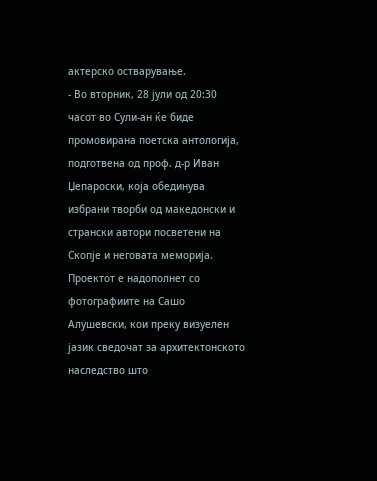актерско остварување.
- Во вторник, 28 јули од 20:30 часот во Сули-ан ќе биде промовирана поетска антологиja, подготвена од проф. д-р Иван Џепароски, која обединува избрани творби од македонски и странски автори посветени на Скопje и неговата мемориja. Проектот е надополнет со фотографиите на Сашо Алушевски, кои преку визуелен jaзик сведочат за архитектонското наследство што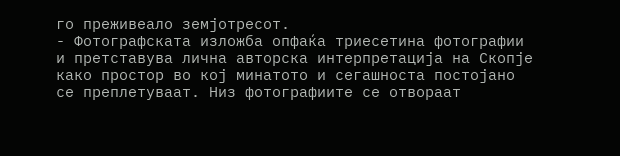го преживeaло земјотресот.
- Фотографската изложба опфаќа триесетина фотографии и претставува лична авторска интерпретациja на Скопje како простор во кој минатото и сегашноста постоjaно се преплетуваат. Низ фотографиите се отвораат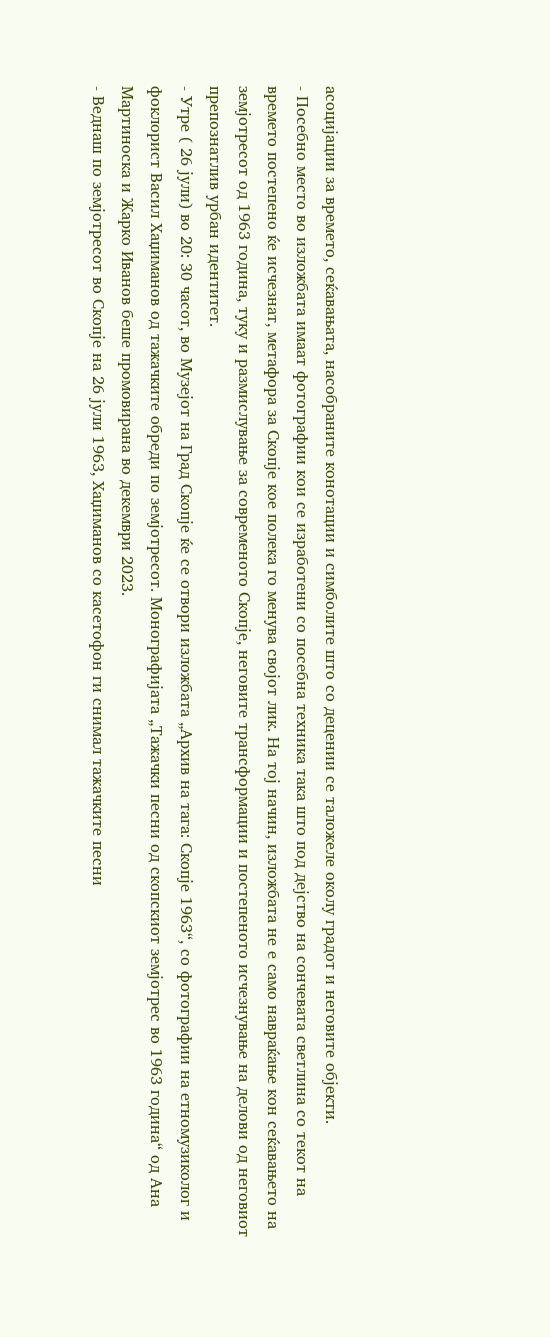асоциjaции за времето, сеќавањaта, насобраните конотации и симболите што со децении се таложеле околу градот и неговите обjeкти.
- Посебно место во изложбата имаат фотографии кои се изработени со посебна техника така што под дejство на сончевата светлина со текот на времето постепено ќе исчезнат, метафора за Скопje кое полека го менува своjот лик. На тоj начин, изложбата не е само навраќање кон сеќавањето на земјотресот од 1963 година, туку и размислување за современото Скопje, неговите трансформации и постепеното исчезнувањe на делови од неговиот препознатлив урбан идентитет.
- Утре ( 26 јули) во 20: 30 часот, во Музејот на Град Скопје ќе се отвори изложбата „Архив на тага: Скопје 1963“, со фотографии на етномузиколог и фоклорист Васил Хаџиманов од тажачките обреди по земјотресот. Монографијата „Тажачки песни од скопскиот земјотрес во 1963 година“ од Ана Мартиноска и Жарко Иванов беше промовирана во декември 2023.
- Веднаш по земјотресот во Скопје на 26 јули 1963, Хаџиманов со касетофон ги снимал тажачките песни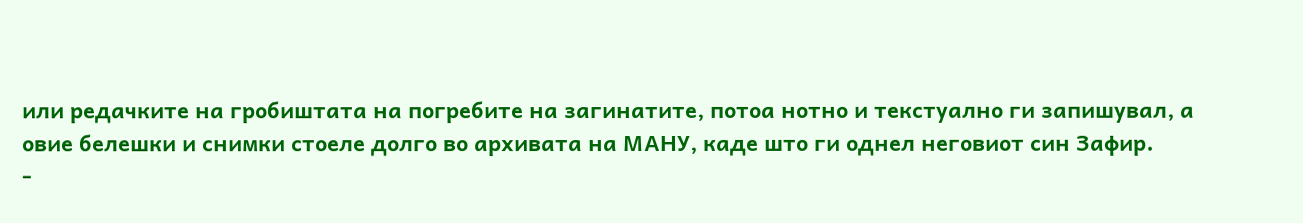или редачките на гробиштата на погребите на загинатите, потоа нотно и текстуално ги запишувал, а овие белешки и снимки стоеле долго во архивата на МАНУ, каде што ги однел неговиот син Зафир.
-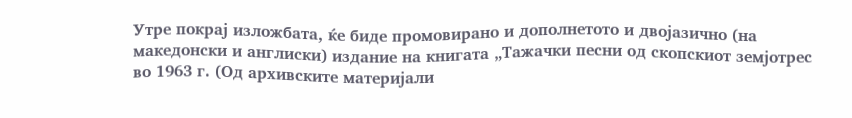Утре покрај изложбата, ќе биде промовирано и дополнетото и двојазично (на македонски и англиски) издание на книгата „Тажачки песни од скопскиот земјотрес во 1963 г. (Од архивските материјали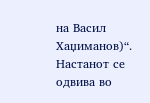на Васил Хаџиманов)“. Настанот се одвива во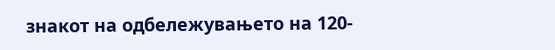знакот на одбележувањето на 120-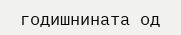годишнината од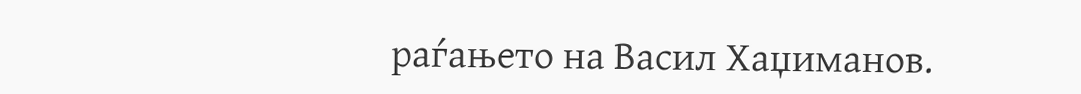раѓањето на Васил Хаџиманов.